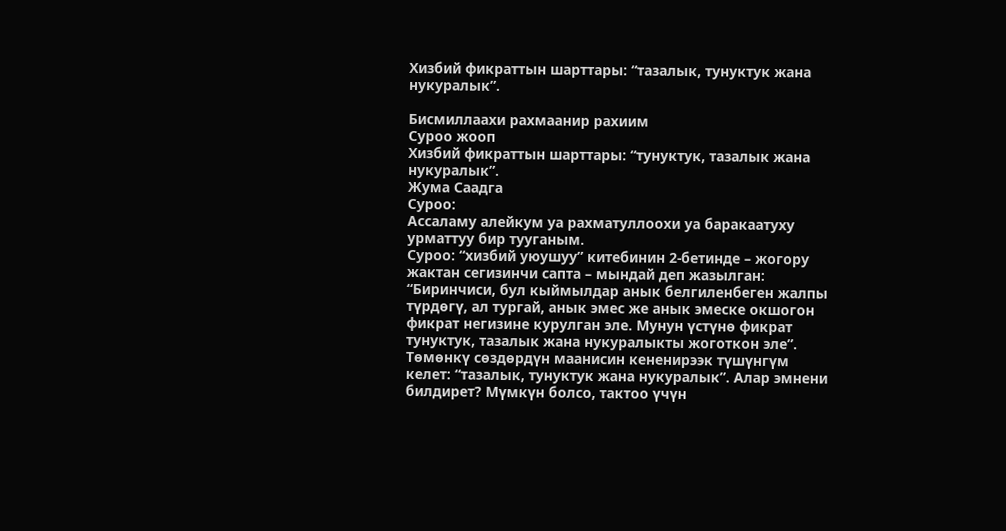Хизбий фикраттын шарттары: “тазалык, тунуктук жана нукуралык”.

Бисмиллаахи рахмаанир рахиим
Суроо жооп
Хизбий фикраттын шарттары: “тунуктук, тазалык жана нукуралык”.
Жума Саадга
Суроо:
Ассаламу алейкум уа рахматуллоохи уа баракаатуху урматтуу бир тууганым.
Суроо: “хизбий уюушуу” китебинин 2-бетинде – жогору жактан сегизинчи сапта – мындай деп жазылган:
“Биринчиси, бул кыймылдар анык белгиленбеген жалпы түрдөгү, ал тургай, анык эмес же анык эмеске окшогон фикрат негизине курулган эле. Мунун үстүнө фикрат тунуктук, тазалык жана нукуралыкты жоготкон эле”.
Төмөнкү сөздөрдүн маанисин кененирээк түшүнгүм келет: “тазалык, тунуктук жана нукуралык”. Алар эмнени билдирет? Мүмкүн болсо, тактоо үчүн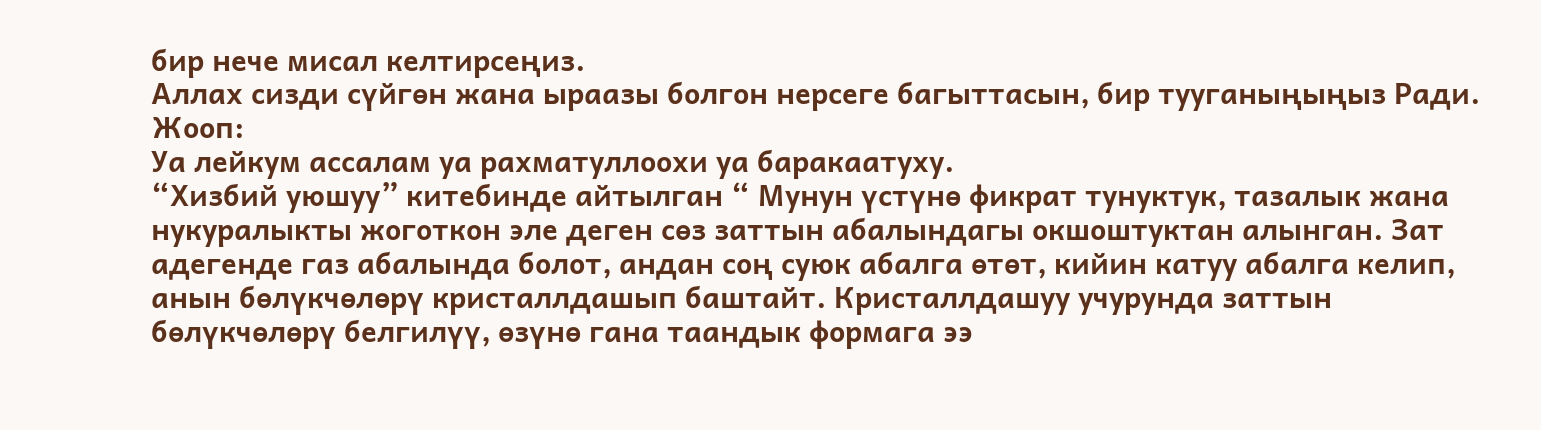бир нече мисал келтирсеңиз.
Аллах сизди сүйгөн жана ыраазы болгон нерсеге багыттасын, бир тууганыңыңыз Ради.
Жооп:
Уа лейкум ассалам уа рахматуллоохи уа баракаатуху.
“Хизбий уюшуу” китебинде айтылган “ Мунун үстүнө фикрат тунуктук, тазалык жана нукуралыкты жоготкон эле деген сөз заттын абалындагы окшоштуктан алынган. Зат адегенде газ абалында болот, андан соң суюк абалга өтөт, кийин катуу абалга келип, анын бөлүкчөлөрү кристаллдашып баштайт. Кристаллдашуу учурунда заттын бөлүкчөлөрү белгилүү, өзүнө гана таандык формага ээ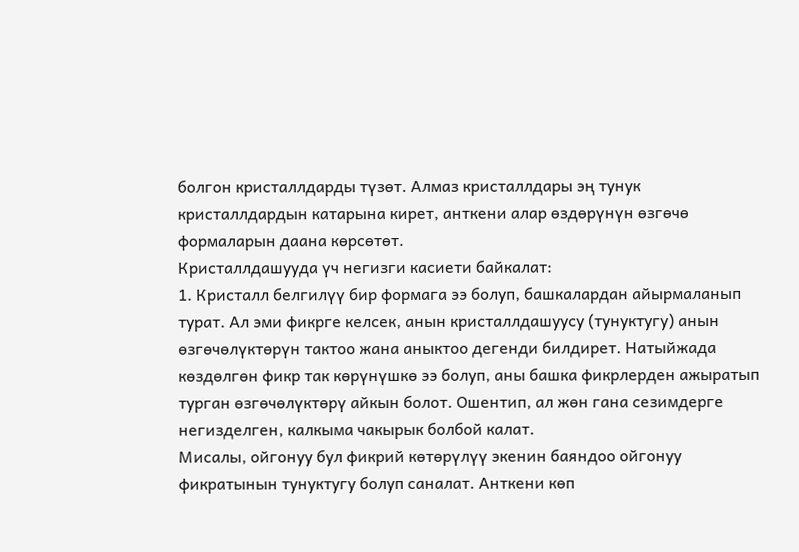болгон кристаллдарды түзөт. Алмаз кристаллдары эң тунук кристаллдардын катарына кирет, анткени алар өздөрүнүн өзгөчө формаларын даана көрсөтөт.
Кристаллдашууда үч негизги касиети байкалат:
1. Кристалл белгилүү бир формага ээ болуп, башкалардан айырмаланып турат. Ал эми фикрге келсек, анын кристаллдашуусу (тунуктугу) анын өзгөчөлүктөрүн тактоо жана аныктоо дегенди билдирет. Натыйжада көздөлгөн фикр так көрүнүшкө ээ болуп, аны башка фикрлерден ажыратып турган өзгөчөлүктөрү айкын болот. Ошентип, ал жөн гана сезимдерге негизделген, калкыма чакырык болбой калат.
Мисалы, ойгонуу бул фикрий көтөрүлүү экенин баяндоо ойгонуу фикратынын тунуктугу болуп саналат. Анткени көп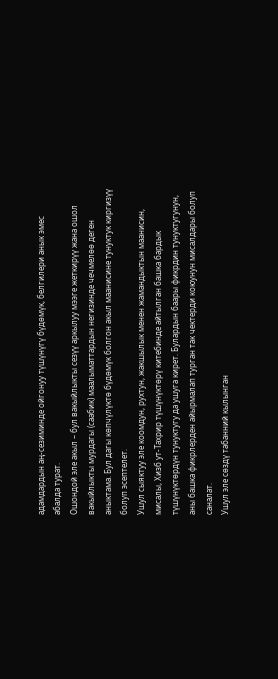адамдардын аң-сезиминде ойгонуу түшүнүгү бүдөмүк, белгилери анык эмес абалда турат.
Ошондой эле акыл – бул вакыйлыкты сезүү аркылуу мээге жеткирүү жана ошол вакыйлыкты мурдагы (саабик) маалыматтардын негизинде чечмелөө деген аныктама. Бул дагы көпчүлүктө бүдөмүк болгон акыл маанисине тунуктук киргизүү болуп эсептелет.
Ушул сыяктуу эле коомдун, рухтун, жакшылык менен жамандыктын маанисин, мисалы, Хизб ут-Тахрир түшүнүктөрү китебинде айтылган башка бардык түшүнүктөрдүн тунуктугу да ушуга кирет. Булардын баары фикрдин тунуктугунун, аны башка фикрлерден айырмалап турган так чектерди коюунун мисалдары болуп саналат.
Ушул эле сөздү табанний кылынган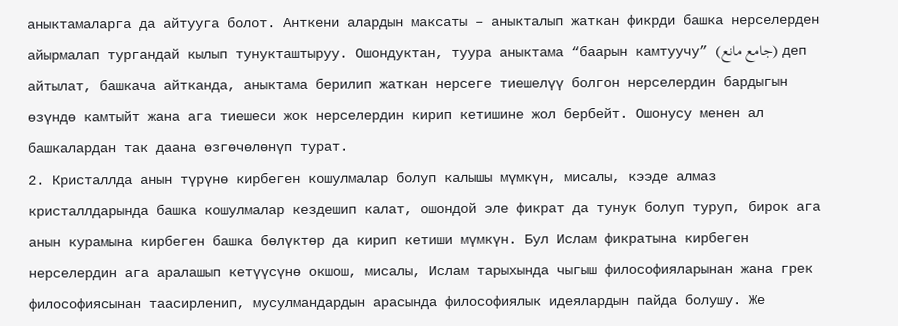аныктамаларга да айтууга болот. Анткени алардын максаты – аныкталып жаткан фикрди башка нерселерден айырмалап тургандай кылып тунукташтыруу. Ошондуктан, туура аныктама “баарын камтуучу” (جامع مانع) деп айтылат, башкача айтканда, аныктама берилип жаткан нерсеге тиешелүү болгон нерселердин бардыгын өзүндө камтыйт жана ага тиешеси жок нерселердин кирип кетишине жол бербейт. Ошонусу менен ал башкалардан так даана өзгөчөлөнүп турат.
2. Кристаллда анын түрүнө кирбеген кошулмалар болуп калышы мүмкүн, мисалы, кээде алмаз кристаллдарында башка кошулмалар кездешип калат, ошондой эле фикрат да тунук болуп туруп, бирок ага анын курамына кирбеген башка бөлүктөр да кирип кетиши мүмкүн. Бул Ислам фикратына кирбеген нерселердин ага аралашып кетүүсүнө окшош, мисалы, Ислам тарыхында чыгыш философияларынан жана грек философиясынан таасирленип, мусулмандардын арасында философиялык идеялардын пайда болушу. Же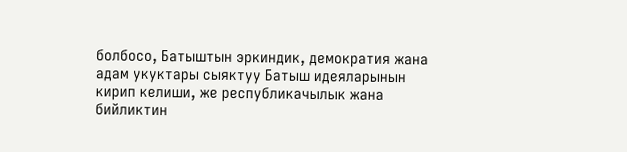болбосо, Батыштын эркиндик, демократия жана адам укуктары сыяктуу Батыш идеяларынын кирип келиши, же республикачылык жана бийликтин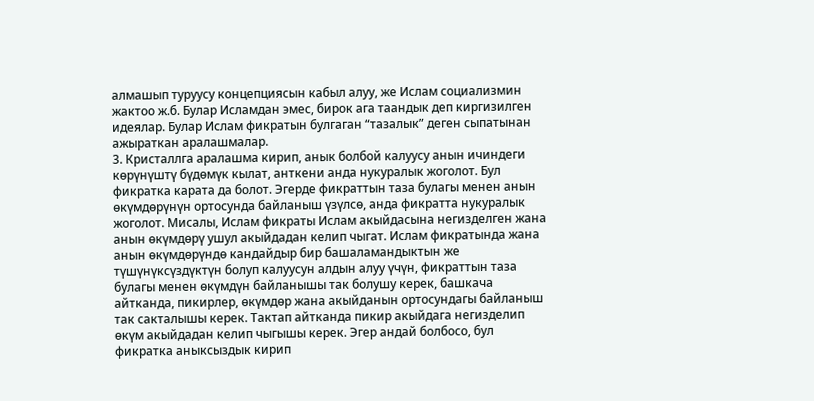алмашып туруусу концепциясын кабыл алуу, же Ислам социализмин жактоо ж.б. Булар Исламдан эмес, бирок ага таандык деп киргизилген идеялар. Булар Ислам фикратын булгаган “тазалык” деген сыпатынан ажыраткан аралашмалар.
3. Кристаллга аралашма кирип, анык болбой калуусу анын ичиндеги көрүнүштү бүдөмүк кылат, анткени анда нукуралык жоголот. Бул фикратка карата да болот. Эгерде фикраттын таза булагы менен анын өкүмдөрүнүн ортосунда байланыш үзүлсө, анда фикратта нукуралык жоголот. Мисалы, Ислам фикраты Ислам акыйдасына негизделген жана анын өкүмдөрү ушул акыйдадан келип чыгат. Ислам фикратында жана анын өкүмдөрүндө кандайдыр бир башаламандыктын же түшүнүксүздүктүн болуп калуусун алдын алуу үчүн, фикраттын таза булагы менен өкүмдүн байланышы так болушу керек, башкача айтканда, пикирлер, өкүмдөр жана акыйданын ортосундагы байланыш так сакталышы керек. Тактап айтканда пикир акыйдага негизделип өкүм акыйдадан келип чыгышы керек. Эгер андай болбосо, бул фикратка аныксыздык кирип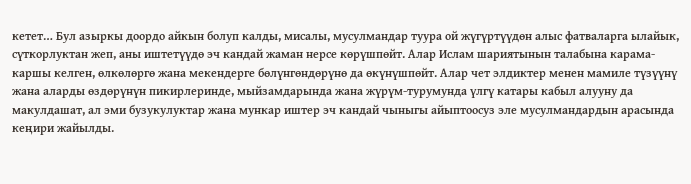кетет… Бул азыркы доордо айкын болуп калды, мисалы, мусулмандар туура ой жүгүртүүдөн алыс фатваларга ылайык, сүткорлуктан жеп, аны иштетүүдө эч кандай жаман нерсе көрүшпөйт. Алар Ислам шариятынын талабына карама-каршы келген, өлкөлөргө жана мекендерге бөлүнгөндөрүнө да өкүнүшпөйт. Алар чет элдиктер менен мамиле түзүүнү жана аларды өздөрүнүн пикирлеринде, мыйзамдарында жана жүрүм-турумунда үлгү катары кабыл алууну да макулдашат, ал эми бузукулуктар жана мункар иштер эч кандай чыныгы айыптоосуз эле мусулмандардын арасында кеңири жайылды.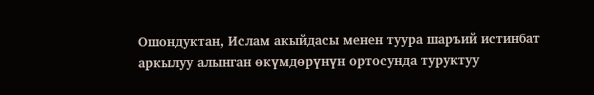Ошондуктан, Ислам акыйдасы менен туура шаръий истинбат аркылуу алынган өкүмдөрүнүн ортосунда туруктуу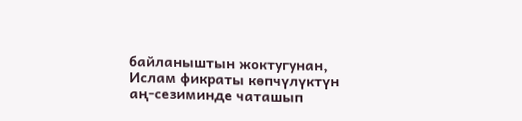байланыштын жоктугунан, Ислам фикраты көпчүлүктүн аң-сезиминде чаташып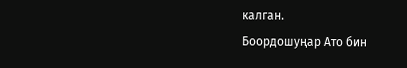калган.
Боордошуңар Ато бин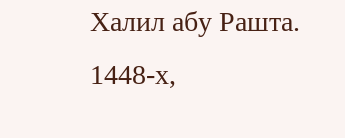Халил абу Рашта.
1448-х,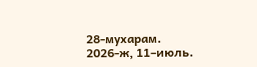28-мухарам.
2026-ж, 11–июль.